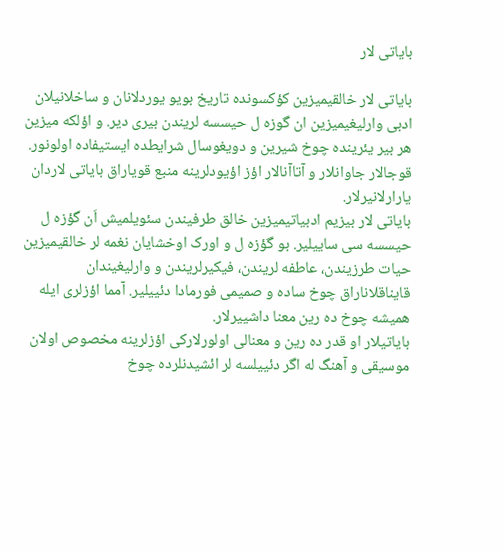بایاتی لار

بایاتی لار خالقیمیزین کؤکسونده تاریخ بویو یوردلانان و ساخلانیلان ادبی وارلیغیمیزین ان گوزه ل حیسسه لریندن بیری دیر. و اؤلکه میزین هر بیر یئرینده چوخ شیرین و دویغوسال شرایطده ایستیفاده اولونور.
قوجالار جاوانلار و آتاآنالار اؤز اؤیودلرینه منبع قویاراق بایاتی لاردان یارارلانیرلار.
بایاتی لار بیزیم ادبیاتیمیزین خالق طرفیندن سئویلمیش اَن گؤزه ل حیسسه سی ساییلیر. بو گؤزه ل و اورک اوخشایان نغمه لر خالقیمیزین حیات طرزیندن، عاطفه لریندن، فیکیرلریندن و وارلیغیندان قایناقلاناراق چوخ ساده و صمیمی فورمادا دئییلیر. آمما اؤزلری ایله همیشه چوخ ده رین معنا داشییرلار.
بایاتیلار او قدر ده رین و معنالی اولورلارکی اؤزلرینه مخصوص اولان موسیقی و آهنگ له اگر دئییلسه لر ائشیدنلرده چوخ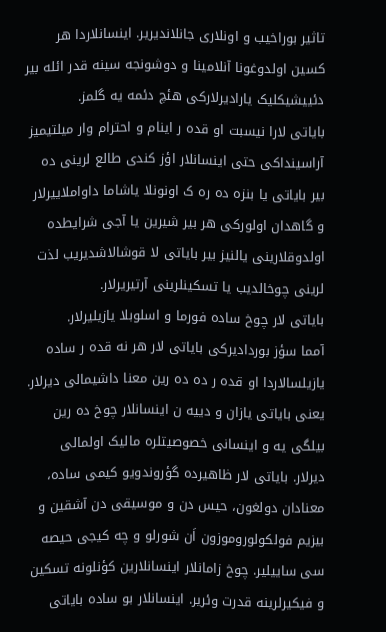تاثیر بوراخیب و اونلاری جانلاندیریر. اینسانلاردا هر کسین اولدوغونا آنلامینا و دوشونجه سینه قدر ائله بیر دئییشیکلیک یارادیرلارکی هئچ دئمه یه گلمز.
بایاتی لارا نیسبت او قده ر اینام و احترام وار میلتیمیز آراسینداکی حتی اینسانلار اؤز کندی طالع لرینی ده بیر بایاتی یا بنزه ده ره ک اونونلا یاشاما داواملاییرلار و گاهدان اولورکی هر بیر شیرین یا آجی شرایطده اولدوقلارینی یالنیز بیر بایاتی لا قوشالاشدیریب لذت لرینی چوخالدیب یا تسکینلرینی آرتیریرلار.
بایاتی لار چوخ ساده فورما و اسلوبلا یازیلیرلار.
آمما سؤز بوردادیرکی بایاتی لار هر نه قده ر ساده یازیلسالاردا او قده ر ده ده رین معنا داشیمالی دیرلار. یعنی بایاتی یازان و دییه ن اینسانلار چوخ ده رین بیلگی یه و اینسانی خصوصیتلره مالیک اولمالی دیرلار. بایاتی لار ظاهیرده گؤروندویو کیمی ساده، معنادان دولغون، حیس دن و موسیقی دن آشقین و بیزیم فولکولوروموزون اَن شورلو و چه کیجی حیصه سی ساییلیر. چوخ زامانلار اینسانلارین کؤنلونه تسکین و فیکیرلرینه قدرت وئریر. اینسانلار بو ساده بایاتی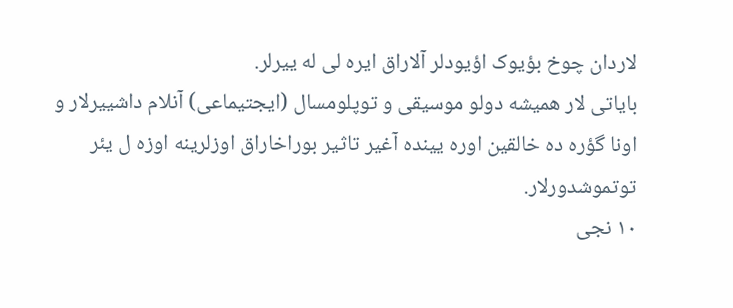لاردان چوخ بؤیوک اؤیودلر آلاراق ایره لی له ییرلر.
بایاتی لار همیشه دولو موسیقی و توپلومسال (ایجتیماعی) آنلام داشییرلار و اونا گؤره ده خالقین اوره یینده آغیر تاثیر بوراخاراق اوزلرینه اوزه ل یئر توتموشدورلار.
۱۰ نجی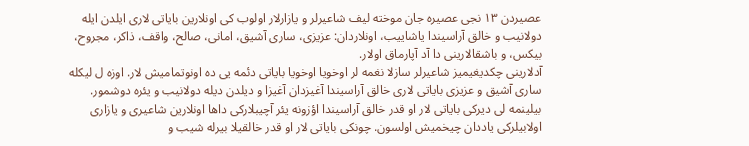عصیردن ۱۳ نجی عصیره جان موخته لیف شاعیرلر و یازارلار اولوب کی اونلارین بایاتی لاری ایلدن ایله دولانیب و خالق آراسیندا یاشاییب، اونلاردان: عزیزی، ساری آشیق، امانی، صالح، واقف، ذاکر، مجروح، بیکس، و باشقالارینی دا آد آپارماق اولار.
آدلارینی چکدیغیمیز شاعیرلر سازلا نغمه لر اوخویا اوخویا بایاتی دئمه یی ده اونوتمامیش لار. اوزه ل لیکله ساری آشیق و عزیزی بایاتی لاری خالق آراسیندا آغیزدان آغیزا و دیلدن دیله دولانیب و یئره دوشمور.
بیلینمه لی دیرکی بایاتی لار او قدر خالق آراسیندا اؤزونه یئر آچیبلارکی داها اونلارین شاعیری و یازاری اولابیلرکی یاددان چیخمیش اولسون. چونکی بایاتی لار او قدر خالقیلا بیرله شیب و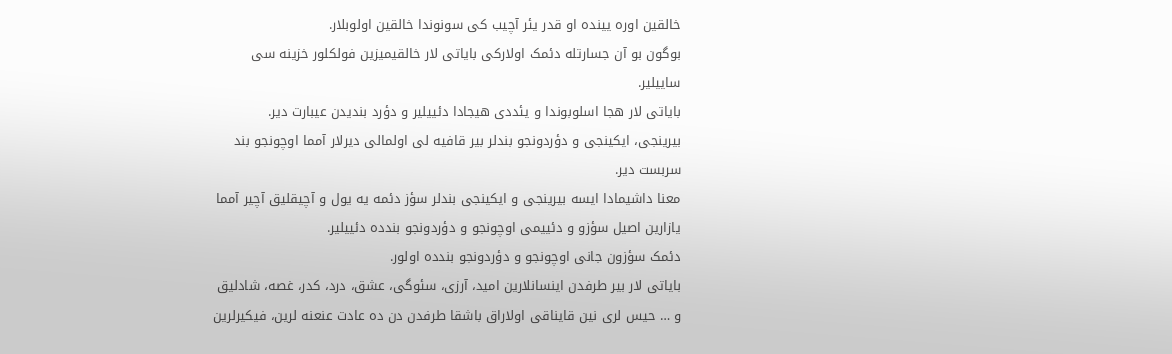خالقین اوره یینده او قدر یئر آچیب کی سونوندا خالقین اولوبلار.
بوگون بو آن جسارتله دئمک اولارکی بایاتی لار خالقیمیزین فولکلور خزینه سی ساییلیر.
بایاتی لار هجا اسلوبوندا و یئددی هیجادا دئییلیر و دؤرد بندیدن عیبارت دیر.
بیرینجی، ایکینجی و دؤردونجو بندلر بیر قافیه لی اولمالی دیرلار آمما اوچونجو بند سربست دیر.
معنا داشیمادا ایسه بیرینجی و ایکینجی بندلر سؤز دئمه یه یول و آچیقلیق آچیر آمما یازارین اصیل سؤزو و دئییمی اوچونجو و دؤردونجو بندده دئییلیر.
دئمک سؤزون جانی اوچونجو و دؤردونجو بندده اولور.
بایاتی لار بیر طرفدن اینسانلارین امید، آرزی، سئوگی، عشق، درد، کدر، غصه، شادلیق و … حیس لری نین قایناقی اولاراق باشقا طرفدن دن ده عادت عنعنه لرین، فیکیرلرین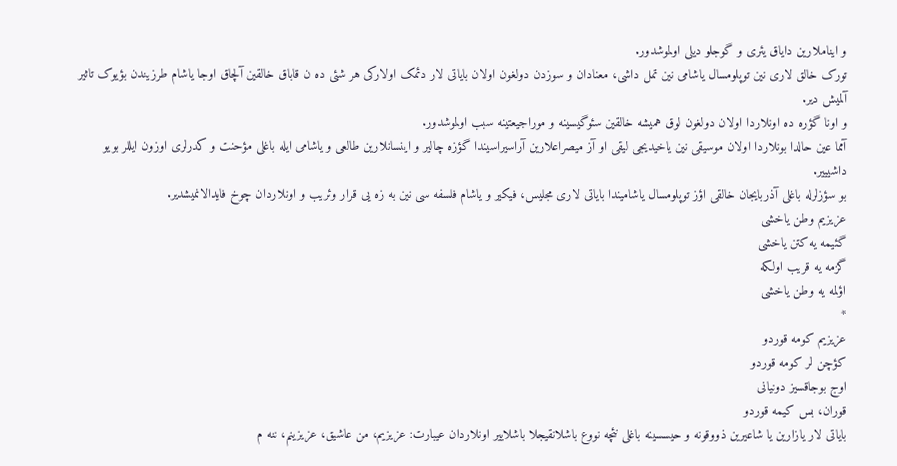و ایناملارین دایاق یئری و گوجلو دیلی اولموشدور.
تورک خالق لاری نین توپلومسال یاشامی نین تمل داشی، معنادان و سوزدن دولغون اولان بایاتی لار دئمک اولارکی هر شئی ده ن قاباق خالقین آلچاق اوجا یاشام طرزیندن بؤیوک تاثیر آلمیش دیر.
و اونا گؤره ده اونلاردا اولان دولغون لوق همیشه خالقین سئوگیسینه و موراجیعتینه سبب اولموشدور.
آمما عین حالدا بونلاردا اولان موسیقی نین یاخیدیجی لیقی او آز میصراعلارین آراسیراسیندا گؤزه چالیر و اینسانلارین طالعی و یاشامی ایله باغلی مؤحنت و کدرلری اوزون ایللر بویو داشیییر.
بو سؤزلرله باغلی آذربایجان خالقی اؤز توپلومسال یاشامیندا بایاتی لاری مجلیس، فیکیر و یاشام فلسفه سی نین به زه یی قرار وئریب و اونلاردان چوخ فایدالانمیشدیر.
عزیزیم وطن یاخشی
گئیمه یه کتن یاخشی
گزمه یه قریب اولکه
اؤلمه یه وطن یاخشی
*
عزیزیم کومه قوردو
ک‍‍ؤچن لر کومه قوردو
اوج بوجاقسیز دونیانی
قوران، بس کیمه قوردو
بایاتی لار یازارین یا شاعیرین ذووقونه و حیسسینه باغلی نئچه نووع باشلانقیجلا باشلاییر اونلاردان عیبارت: عزیزیم، من عاشیق، عزیزینم، ننه م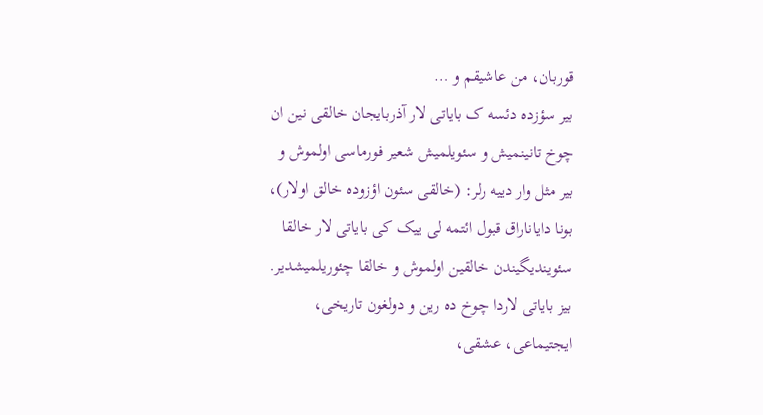قوربان، من عاشیقم و …
بیر سؤزده دئسه ک بایاتی لار آذربایجان خالقی نین ان چوخ تانینمیش و سئویلمیش شعیر فورماسی اولموش و بیر مثل وار دییه رلر: (خالقی سئون اؤزوده خالق اولار)، بونا دایاناراق قبول ائتمه لی ییک کی بایاتی لار خالقا سئویندیگیندن خالقین اولموش و خالقا چئوریلمیشدیر.
بیز بایاتی لاردا چوخ ده رین و دولغون تاریخی، ایجتیماعی، عشقی،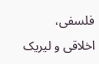فلسفی، اخلاقی و لیریک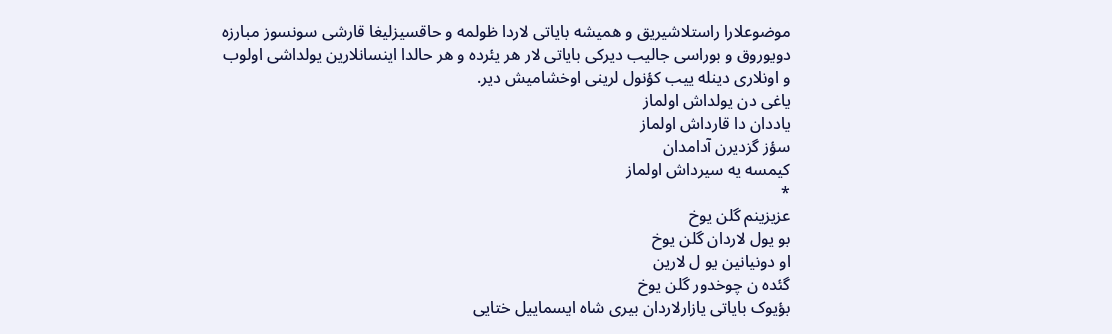موضوعلارا راستلاشیریق و همیشه بایاتی لاردا ظولمه و حاقسیزلیغا قارشی سونسوز مبارزه دویوروق و بوراسی جالیب دیرکی بایاتی لار هر یئرده و هر حالدا اینسانلارین یولداشی اولوب و اونلاری دینله ییب کؤنول لرینی اوخشامیش دیر.
یاغی دن یولداش اولماز
یاددان دا قارداش اولماز
سؤز گزدیرن آدامدان
کیمسه یه سیرداش اولماز
*
عزیزینم گلن یوخ
بو یول لاردان گلن یوخ
او دونیانین یو ل لارین
گئده ن چوخدور گلن یوخ
بؤیوک بایاتی یازارلاردان بیری شاه ایسماییل ختایی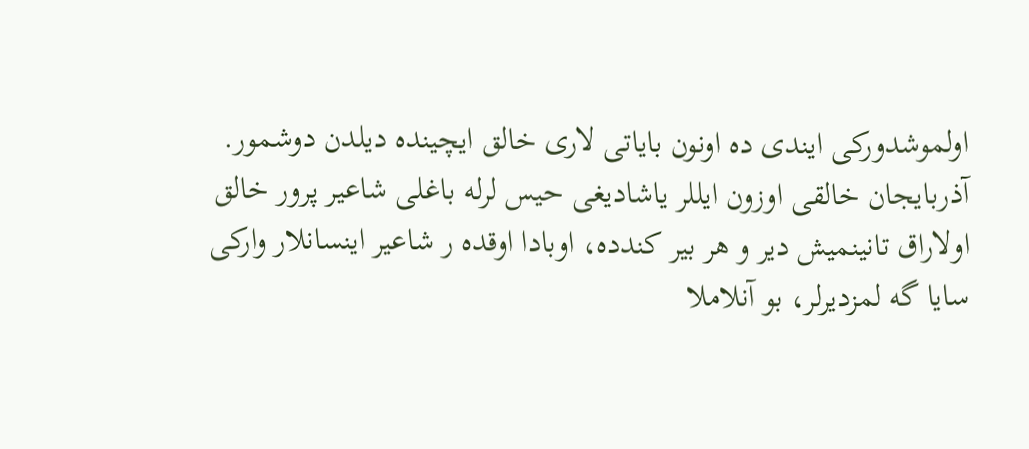اولموشدورکی ایندی ده اونون بایاتی لاری خالق ایچینده دیلدن دوشمور.
آذربایجان خالقی اوزون ایللر یاشادیغی حیس لرله باغلی شاعیر پرور خالق اولاراق تانینمیش دیر و هر بیر کندده، اوبادا اوقده ر شاعیر اینسانلار وارکی سایا گه لمزدیرلر، بو آنلاملا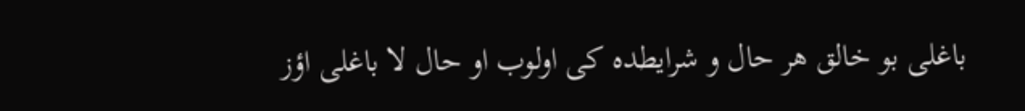باغلی بو خالق هر حال و شرایطده کی اولوب او حال لا باغلی اؤز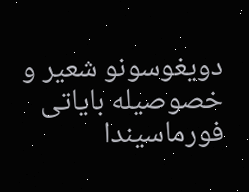دویغوسونو شعیر و خصوصیله بایاتی فورماسیندا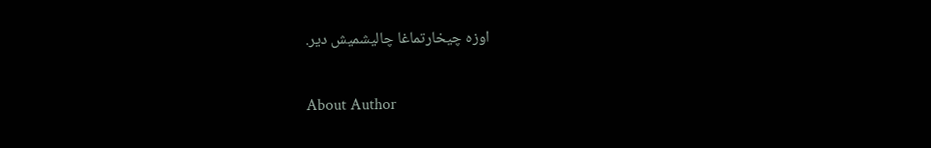اوزه چیخارتماغا چالیشمیش دیر.

About Author